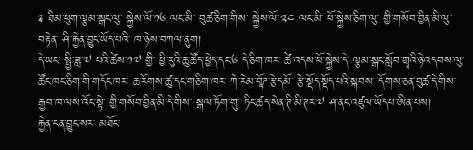༉ ཐིམ་ཕུག་ལྕམ་སྒང་ལུ་ སྐྱེས་ལོ་༡༦ ལང་མི་ བུཚ་ཅིག་གིས་ སྐྱེས་ལོ་༢༤ ལང་མི་ ཕོ་སྐྱེས་ཅིག་ལུ་ གྱི་གསོབ་བྱིན་མི་ལུ་བརྟེན་ ཤི་རྐྱེན་བྱུང་ཡོད་པའི་ ཁ་ཉེས་བཀལ་ནུག།
དེ་ཡང་ སྤྱི་ཟླ་༧ པའི་ཚེས་༡༧ གྱི་ ཕྱི་རུའི་ཆུ་ཚོད་ཕྱེད་དང་༦ དེ་ཅིག་ཁར་ ཚེ་འདས་ཕོ་སྐྱེས་དེ་ ལྕམ་སྒང་སློབ་གྲྭའི་ཉེ་འདབས་ལུ་ ཚོང་ཁང་ཅིག་གི་གདོང་ཁར་ ཆ་རོགས་ཚུ་དང་གཅིག་ཁར་ ཀེ་རེམ་བཱོཌ་རྩེདམོ་ རྩེ་སྡོད་སྡོད་པའི་སྐབས་ དོགས་ཅན་བུཚ་དེ་གིས་ རྒྱབ་ཁ་ལས་འོང་སྟེ་ གྱི་གསོབ་བྱིན་མི་དེ་གིས་ སྒལ་ཏོག་གུ་ ཏིང་ཚད་སེན་ཊི་མི་ཊར་༧ ཤ་ནང་འཛུལ་ཡོདཔ་ཨིན་པས།
རྐྱེན་ངན་བྱུང་སར་ མཐོང་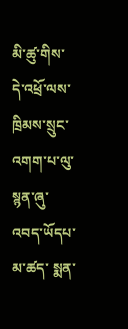མི་ཚུ་གིས་ དེ་འཕྲོ་ལས་ ཁྲིམས་སྲུང་འགག་པ་ལུ་ སྙན་ཞུ་འབད་ཡོདཔ་མ་ཚད་ སྨན་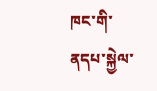ཁང་གི་ ནདཔ་སྐྱེལ་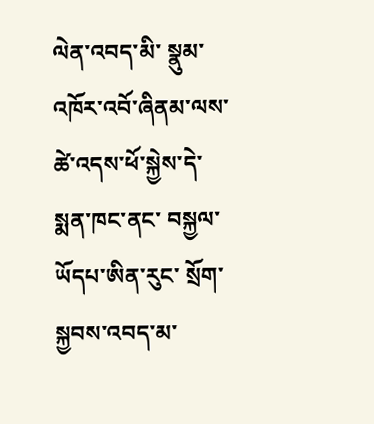ལེན་འབད་མི་ སྣུམ་འཁོར་འབོ་ཞིནམ་ལས་ ཚེ་འདས་ཕོ་སྐྱེས་དེ་ སྨན་ཁང་ནང་ བསྐྱལ་ཡོདཔ་ཨིན་རུང་ སྲོག་སྐྱབས་འབད་མ་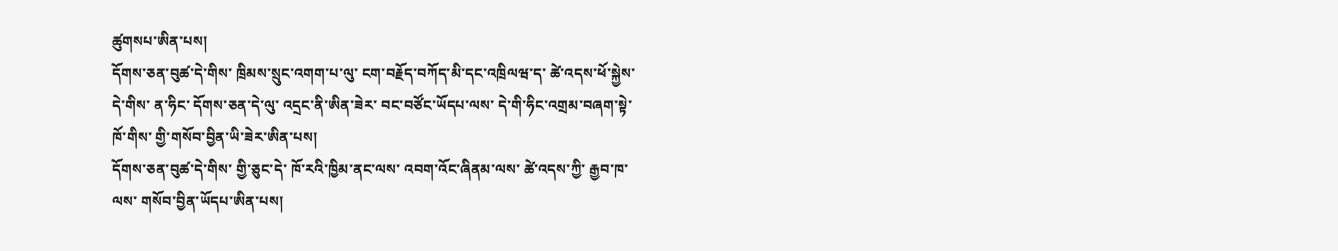ཚུགསཔ་ཨིན་པས།
དོགས་ཅན་བུཚ་དེ་གིས་ ཁྲིམས་སྲུང་འགག་པ་ལུ་ ངག་བརྗོད་བཀོད་མི་དང་འཁྲིལཝ་ད་ ཚེ་འདས་ཕོ་སྐྱེས་དེ་གིས་ ན་ཧིང་ དོགས་ཅན་དེ་ལུ་ འདྲང་ནི་ཨིན་ཟེར་ བང་བཙོང་ཡོདཔ་ལས་ དེ་གི་ཧིང་འགྲམ་བཞག་སྟེ་ ཁོ་གིས་ གྱི་གསོབ་བྱིན་ཡི་ཟེར་ཨིན་པས།
དོགས་ཅན་བུཚ་དེ་གིས་ གྱི་ཅུང་དེ་ ཁོ་རའི་ཁྱིམ་ནང་ལས་ འབག་འོང་ཞིནམ་ལས་ ཚེ་འདས་ཀྱི་ རྒྱབ་ཁ་ལས་ གསོབ་བྱིན་ཡོདཔ་ཨིན་པས།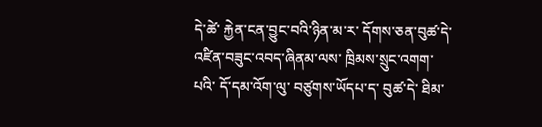དེ་ཚེ་ རྐྱེན་ངན་བྱུང་བའི་ཉིན་མ་ར་ དོགས་ཅན་བུཚ་དེ་ འཛིན་བཟུང་འབད་ཞིནམ་ལས་ ཁྲིམས་སྲུང་འགག་པའི་ དོ་དམ་འོག་ལུ་ བཙུགས་ཡོདཔ་ད་ བུཚ་དེ་ ཐིམ་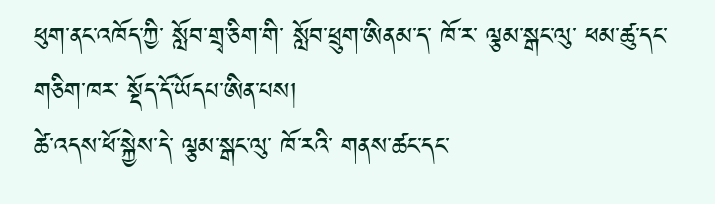ཕུག་ནང་འཁོད་ཀྱི་ སློབ་གྲྭ་ཅིག་གི་ སློབ་ཕྲུག་ཨིནམ་ད་ ཁོ་ར་ ལྕམ་སྒང་ལུ་ ཕམ་ཚུ་དང་གཅིག་ཁར་ སྡོད་དོ་ཡོདཔ་ཨིན་པས།
ཚེ་འདས་ཕོ་སྐྱེས་དེ་ ལྕམ་སྒང་ལུ་ ཁོ་རའི་ གནས་ཚང་དང་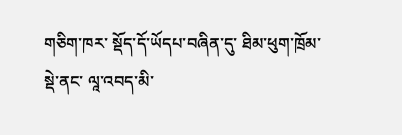གཅིག་ཁར་ སྡོད་དོ་ཡོདཔ་བཞིན་དུ་ ཐིམ་ཕུག་ཁྲོམ་སྡེ་ནང་ ལཱ་འབད་མི་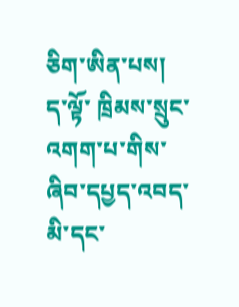ཅིག་ཨིན་པས།
ད་ལྟོ་ ཁྲིམས་སྲུང་འགག་པ་གིས་ ཞིབ་དཔྱད་འབད་མི་དང་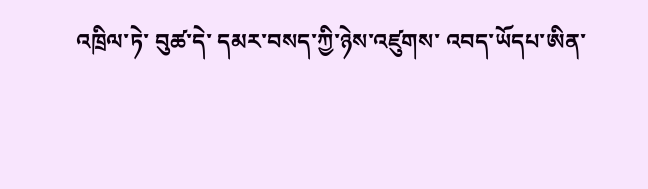འཁྲིལ་ཏེ་ བུཚ་དེ་ དམར་བསད་ཀྱི་ཉེས་འཛུགས་ འབད་ཡོདཔ་ཨིན་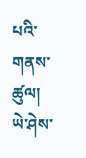པའི་གནས་ཚུལ།
ཡེ་ཤེས་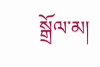སྒྲོལ་མ།